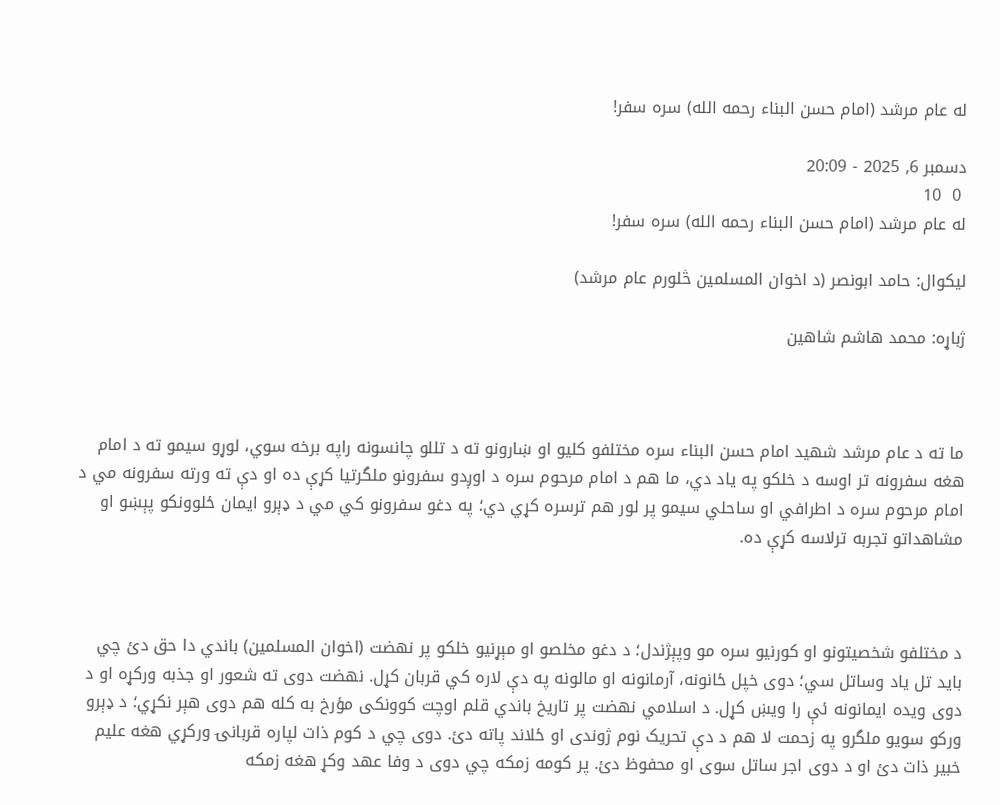له عام مرشد (امام حسن البناء رحمه الله) سره سفر!

دسمبر 6, 2025 - 20:09
 0  10
له عام مرشد (امام حسن البناء رحمه الله) سره سفر!

لیکوال: حامد ابونصر (د اخوان المسلمین څلورم عام مرشد)

ژباړه: محمد هاشم شاهین



ما ته د عام مرشد شهید امام حسن البناء سره مختلفو کلیو او ښارونو ته د تللو چانسونه راپه برخه سوي، لوړو سیمو ته د امام هغه سفرونه تر اوسه د خلکو په یاد دي، ما هم د امام مرحوم سره د اوږدو سفرونو ملگرتیا کړې ده او دې ته ورته سفرونه مي د امام مرحوم سره د اطرافي او ساحلي سیمو پر لور هم ترسره کړي دي؛ په دغو سفرونو کي مي د ډېرو ایمان ځلوونکو پېښو او مشاهداتو تجربه ترلاسه کړې ده.



د مختلفو شخصیتونو او کورنیو سره مو وپېژندل؛ د دغو مخلصو او مېړنیو خلکو پر نهضت (اخوان المسلمین) باندي دا حق دئ چي باید تل یاد وساتل سي؛ دوی خپل ځانونه، آرمانونه او مالونه په دې لاره کي قربان کړل. نهضت دوی ته شعور او جذبه ورکړه او د دوی ویده ایمانونه ئې را ويښ کړل. د اسلامي نهضت پر تاریخ باندي قلم اوچت کوونکی مؤرخ به کله هم دوی هېر نکړي؛ د ډېرو ورکو سویو ملگرو په زحمت لا هم د دې تحریک نوم ژوندی او ځلاند پاته دئ. دوی چي د کوم ذات لپاره قربانۍ ورکړي هغه علیم خبیر ذات دئ او د دوی اجر ساتل سوی او محفوظ دئ. پر کومه زمکه چي دوی د وفا عهد وکړ هغه زمکه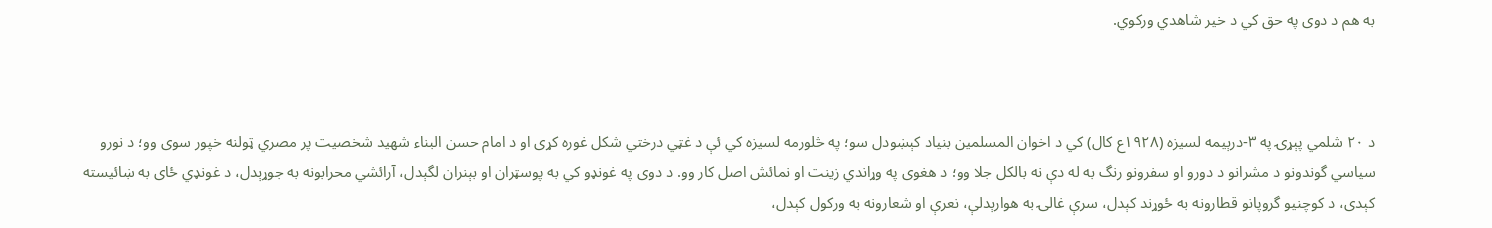به هم د دوی په حق کي د خیر شاهدي ورکوي.



د ۲۰ شلمي پېړۍ په ۳-درېیمه لسیزه (۱۹۲۸ع کال) کي د اخوان المسلمین بنیاد کېښودل سو؛ په څلورمه لسیزه کي ئې د غټي درختي شکل غوره کړی او د امام حسن البناء شهید شخصیت پر مصري ټولنه خپور سوی وو؛ د نورو سیاسي گوندونو د مشرانو د دورو او سفرونو رنگ به له دې نه بالکل جلا وو؛ د هغوی په وړاندي زینت او نمائش اصل کار وو. د دوی په غونډو کي به پوسټران او بېنران لگېدل، آرائشي محرابونه به جوړېدل، د غونډي ځای به ښائیسته کېدی، د کوچنیو گروپانو قطارونه به ځوړند کېدل، سرې غالۍ به هوارېدلې، نعرې او شعارونه به ورکول کېدل،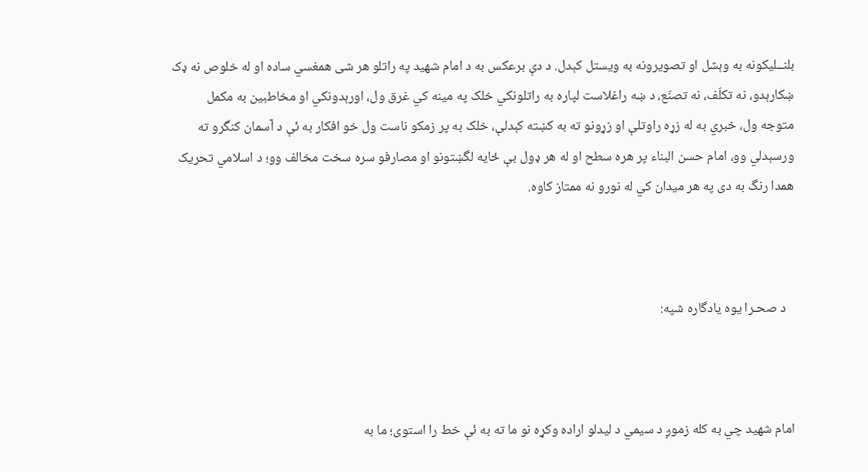بلنــلیکونه به وېشل او تصویرونه به ویستل کېدل. د دې برعکس به د امام شهید په راتلو هر شی همغسي ساده او له خلوص نه ډک ښکارېدو، نه تکلّف، نه تصنّع، د ښه راغلاست لپاره به راتلونکي خلک په مینه کي غرق ول، اورېدونکي او مخاطبین به مکمل متوجه ول، خبري به له زړه راوتلې او زړونو ته به کښته کېدلې، خلک به پر زمکو ناست ول خو افکار به ئې د آسمان کنگرو ته ورسېدلي وو، امام حسن البناء پر هره سطح او له هر ډول بې ځایه لگښتونو او مصارفو سره سخت مخالف وو؛ د اسلامي تحریک همدا رنگ به دی په هر میدان کي له نورو نه ممتاز کاوه.



   د صحـرا یوه یادگاره شپه:



امام شهید چي به کله زموږ د سیمي د لیدلو اراده وکړه نو ما ته به ئې خط را استوی؛ ما به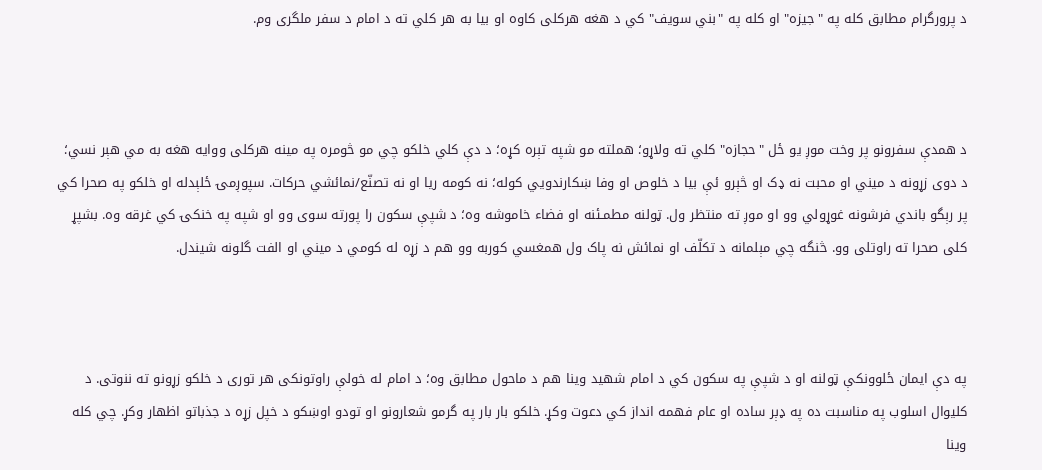د پرورگرام مطابق کله په "جیزه" او کله په "بني سویف" کي د هغه هرکلی کاوه او بیا به هر کلي ته د امام د سفر ملگری وم.



د همدې سفرونو پر وخت موږ یو ځل "حجازه" کلي ته ولاړو؛ هملته مو شپه تېره کړه؛ د دې کلي خلکو چي مو څومره په مینه هرکلی ووایه هغه به مي هېر نسي؛ د دوی زړونه د میني او محبت نه ډک او څېرو ئې بیا د خلوص او وفا ښکارندویي کوله؛ نه کومه ریا او نه تصنّع/نمائشي حرکات. سپوږمۍ ځلېدله او خلکو په صحرا کي پر رېگو باندي فرشونه غوړولي وو او موږ ته منتظر ول. ټولنه مطمـئنه او فضاء خاموشه وه؛ د شپې سکون را پورته سوی وو او شپه په خنکۍ کي غرقه وه. بشپړ کلی صحرا ته راوتلی وو. څنگه چي مېلمانه د تکلّف او نمائش نه پاک ول همغسي کوربه وو هم د زړه له کومي د میني او الفت گلونه شیندل.



په دې ایمان ځلوونکې ټولنه او د شپې په سکون کي د امام شهید وینا هم د ماحول مطابق وه؛ د امام له خولې راوتونکی هر توری د خلکو زړونو ته ننوتی. د کليوال اسلوب په مناسبت ده په ډېر ساده او عام فهمه انداز کي دعوت وکړ. خلکو بار بار په گرمو شعارونو او تودو اوښکو د خپل زړه د جذباتو اظهار وکړ. چي کله وینا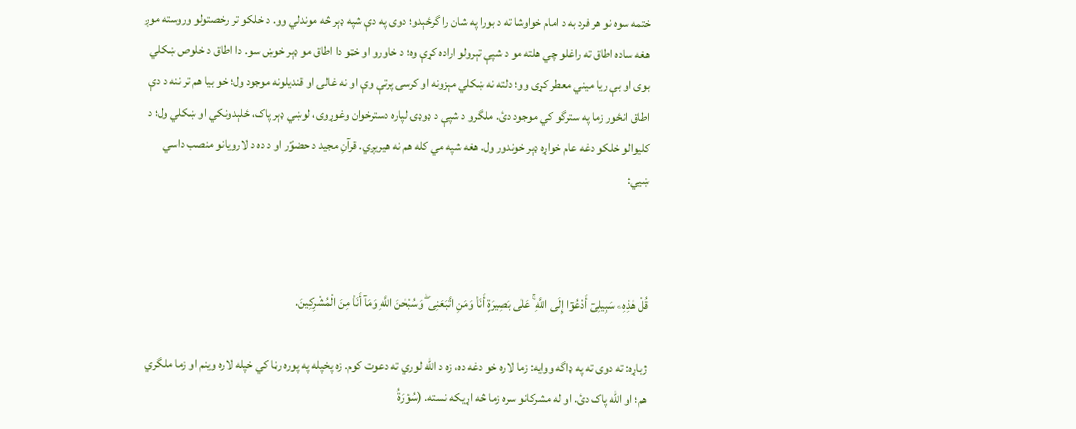ختمه سوه نو هر فرد به د امام خواوشا ته د بورا په شان را گرځېدو؛ دوی په دې شپه ډېر څه موندلي وو. د خلکو تر رخصتولو وروسته موږ هغه ساده اطاق ته راغلو چي هلته مو د شپې تېرولو اراده کړې وه؛ د خاورو او خټو دا اطاق مو ډېر خوښ سو. دا اطاق د خلوص ښکلي بوی او بې ریا میني معطر کړی وو؛ دلته نه ښکلي مېزونه او کرسۍ پرتې وې او نه غالۍ او قندیلونه موجود ول؛ خو بیا هم تر ننه د دې اطاق انځور زما په سترگو کي موجود دئ. ملگرو د شپې د ډوډۍ لپاره دسترخوان وغوړوی، لوښي ډېر پاک، ځلېدونکي او ښکلي ول؛ د کلیوالو خلکو دغه عام خواړه ډېر خوندور ول. هغه شپه مي کله هم نه هیریږي. قرآنِ مجید د حضوؐر او د ده د لارویانو منصب داسي ښیي:



قُلْ هٰذِهِۦ سَبِيلِىٓ أَدْعُوٓا إِلَى اللَّهِ ۚ عَلٰى بَصِيرَةٍ أَنَا۠ وَمَنِ اتَّبَعَنِى ۖ وَسُبْحٰنَ اللَّهِ وَمَآ أَنَا۠ مِنَ الْمُشْرِكِينَ.

ژباړه: ته دوى ته په ډاگه ووايه: زما لاره خو دغه ده، زه د الله لوري ته دعوت كوم. زه پخپله په پوره رڼا کي خپله لاره وينم او زما ملگري هم؛ او الله پاک دئ. او له مشركانو سره زما څه اړیکه نسته. (سُوۡرَةُ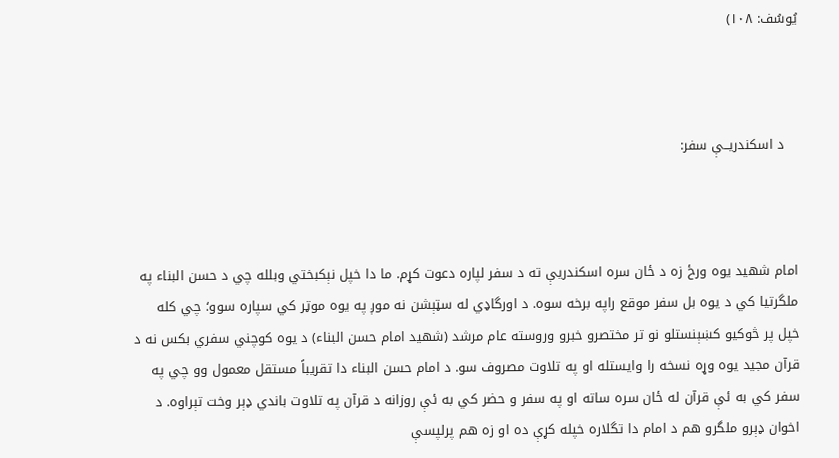یُوسُف: ۱۰۸)



   د اسکندریــې سفر:



امام شهید یوه ورځ زه د ځان سره اسکندریې ته د سفر لپاره دعوت کړم. ما دا خپل نېکبختي وبلله چي د حسن البناء په ملگرتیا کي د یوه بل سفر موقع راپه برخه سوه. د اورگاډي له سټېشن نه موږ په یوه موټر کي سپاره سوو؛ چي کله خپل پر څوکیو کښېنستلو نو تر مختصرو خبرو وروسته عام مرشد (شهید امام حسن البناء) د یوه کوچني سفري بکس نه د قرآن مجید یوه وړه نسخه را وایستله او په تلاوت مصروف سو. د امام حسن البناء دا تقریباً مستقل معمول وو چي په سفر کي به ئې قرآن له ځان سره ساته او په سفر و حضر کي به ئې روزانه د قرآن په تلاوت باندي ډېر وخت تېراوه. د اخوان ډېرو ملگرو هم د امام دا تگلاره خپله کړې ده او زه هم پرلپسې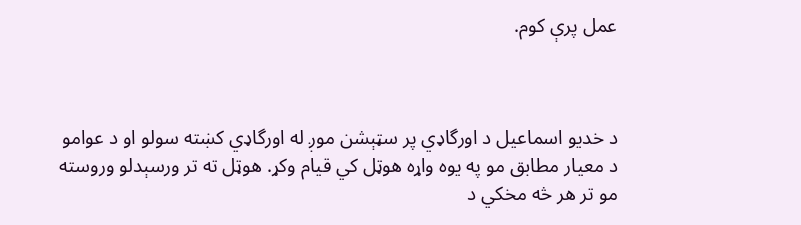عمل پرې کوم.



د خدیو اسماعیل د اورگاډي پر سټېشن موږ له اورگاډي کښته سولو او د عوامو د معیار مطابق مو په یوه واړه هوټل کي قیام وکړ. هوټل ته تر ورسېدلو وروسته مو تر هر څه مخکي د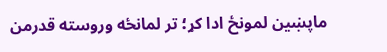ماپښین لمونځ ادا کړ؛ تر لمانځه وروسته قدرمن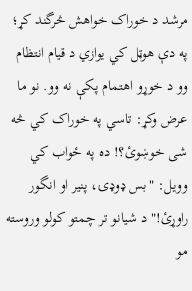مرشد د خوراک خواهش څرگند کړ؛ په دې هوټل کي یوازي د قیام انتظام وو د خوړو اهتمام پکې نه وو. نو ما عرض وکړ: تاسي په خوراک کي څه شی خوښوئ؟! ده په ځواب کي وویل: "بس ډوډۍ، پنیر او انگور راوړئ!" د شیانو تر چمتو کولو وروسته مو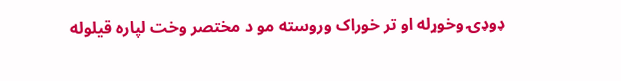ډوډۍ وخوړله او تر خوراک وروسته مو د مختصر وخت لپاره قیلوله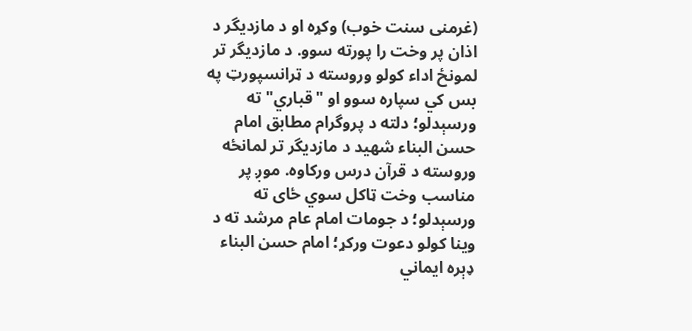(غرمنی سنت خوب) وکړه او د مازدیگر د اذان پر وخت را پورته سوو. د مازدیگر تر لمونځ اداء کولو وروسته د ټرانسپورټ په بس کي سپاره سوو او "قباري" ته ورسېدلو؛ دلته د پروگرام مطابق امام حسن البناء شهید د مازدیگر تر لمانځه وروسته د قرآن درس ورکاوه. موږ پر مناسب وخت ټاکل سوي ځای ته ورسېدلو؛ د جومات امام عام مرشد ته د وینا کولو دعوت ورکړ؛ امام حسن البناء ډېره ایماني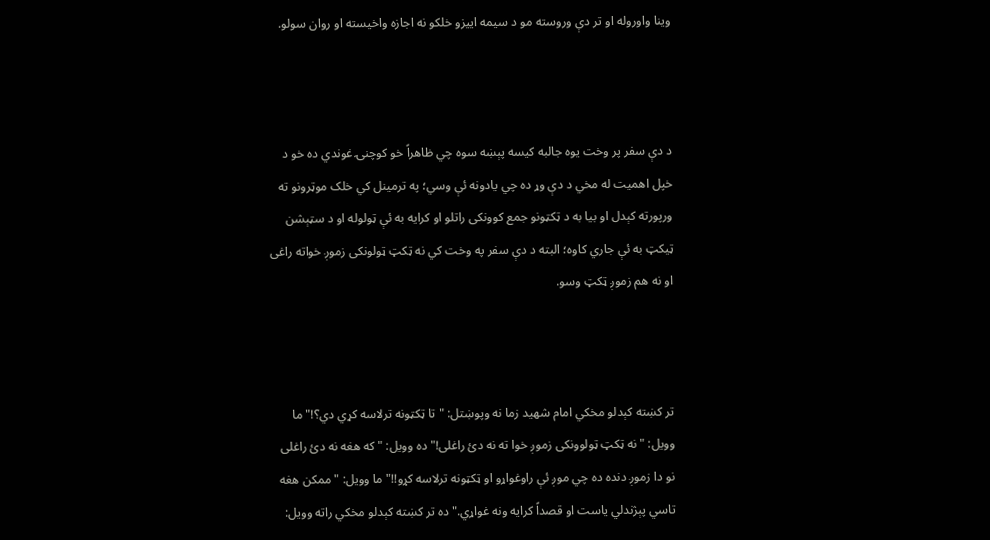وینا واوروله او تر دې وروسته مو د سیمه اییزو خلکو نه اجازه واخیسته او روان سولو.



د دې سفر پر وخت یوه جالبه کیسه پېښه سوه چي ظاهراً خو کوچنۍ غوندي ده خو د خپل اهمیت له مخي د دې وړ ده چي یادونه ئې وسي؛ په ترمینل کي خلک موټرونو ته ورپورته کېدل او بیا به د ټکټونو جمع کوونکی راتلو او کرایه به ئې ټولوله او د سټېشن ټیکټ به ئې جاري کاوه؛ البته د دې سفر په وخت کي نه ټکټ ټولونکی زموږ خواته راغی او نه هم زموږ ټکټ وسو.



تر کښته کېدلو مخکي امام شهید زما نه وپوښتل: "تا ټکټونه ترلاسه کړي دي؟!" ما وویل: "نه ټکټ ټولوونکی زموږ خوا ته نه دئ راغلی!" ده وویل: "که هغه نه دئ راغلی نو دا زموږ دنده ده چي موږ ئې راوغواړو او ټکټونه ترلاسه کړو!!" ما وویل: "ممکن هغه تاسي پېژندلي یاست او قصداً کرایه ونه غواړي." ده تر کښته کېدلو مخکي راته وویل: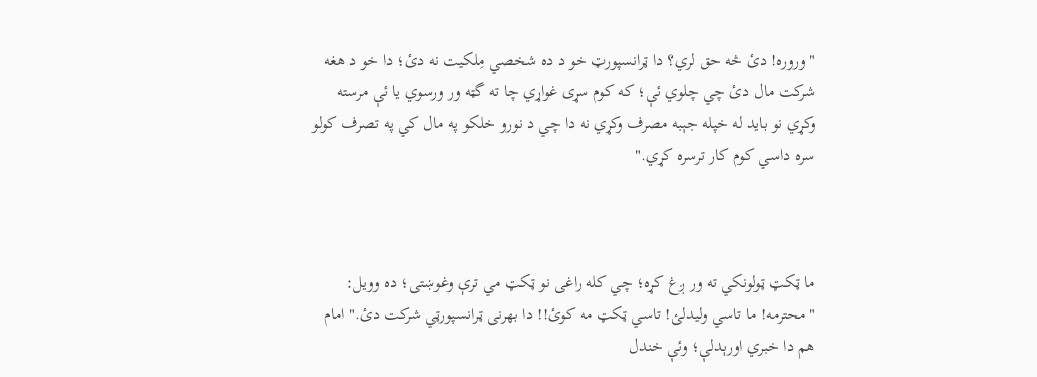"وروره! دئ څه حق لري؟ دا ټرانسپورټ خو د ده شخصي مِلکیت نه دئ؛ دا خو د هغه شرکت مال دئ چي چلوي ئې؛ که کوم سړی غواړي چا ته گټه ور ورسوي یا ئې مرسته وکړي نو باید له خپله جېبه مصرف وکړي نه دا چي د نورو خلکو په مال کي په تصرف کولو سره داسي کوم کار ترسره کړي."



ما ټکټ ټولونکي ته ور ږغ کړه؛ چي کله راغی نو ټکټ مي ترې وغوښتی؛ ده وویل: "محترمه! ما تاسي ولیدلئ! تاسي ټکټ مه کوئ!! دا بهرنی ټرانسپورټي شرکت دئ." امام هم دا خبري اورېدلې؛ وئې خندل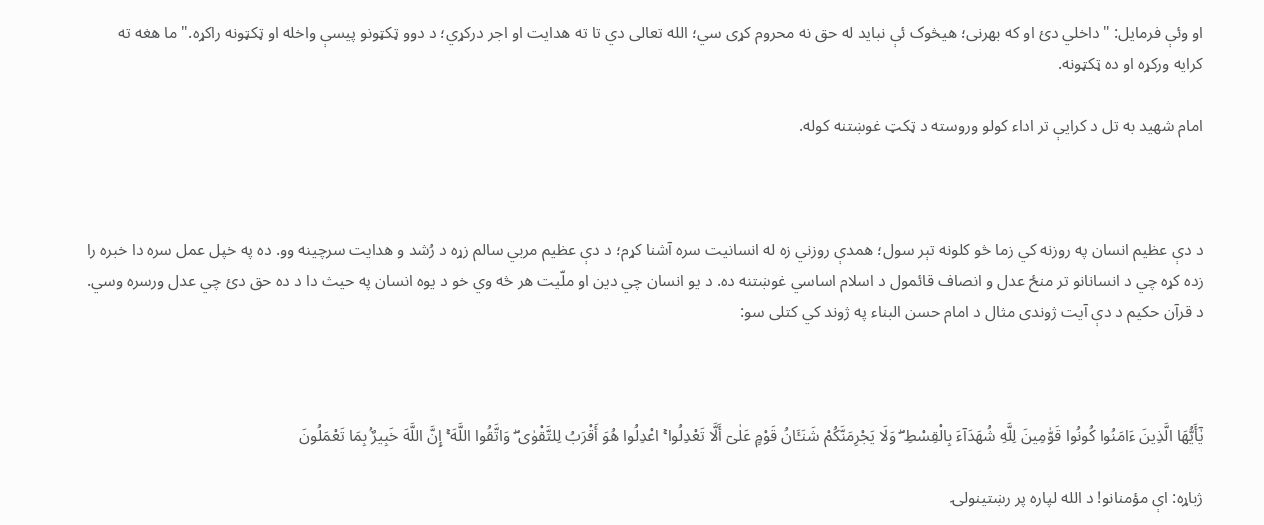او وئې فرمایل: "داخلي دئ او که بهرنی؛ هیڅوک ئې نباید له حق نه محروم کړی سي؛ الله تعالی دي تا ته هدایت او اجر درکړي؛ د دوو ټکټونو پیسې واخله او ټکټونه راکړه." ما هغه ته کرایه ورکړه او ده ټکټونه.

امام شهید به تل د کرايې تر اداء کولو وروسته د ټکټ غوښتنه کوله.



د دې عظیم انسان په روزنه کي زما څو کلونه تېر سول؛ همدې روزني زه له انسانیت سره آشنا کړم؛ د دې عظیم مربي سالم زړه د رُشد و هدایت سرچینه وو. ده په خپل عمل سره دا خبره را زده کړه چي د انسانانو تر منځ عدل و انصاف قائمول د اسلام اساسي غوښتنه ده. د یو انسان چي دین او ملّیت هر څه وي خو د یوه انسان په حیث دا د ده حق دئ چي عدل ورسره وسي. د قرآن حکیم د دې آیت ژوندی مثال د امام حسن البناء په ژوند کي کتلی سو:



يٰٓأَيُّهَا الَّذِينَ ءَامَنُوا كُونُوا قَوّٰمِينَ لِلَّهِ شُهَدَآءَ بِالْقِسْطِ ۖ وَلَا يَجْرِمَنَّكُمْ شَنَـَٔانُ قَوْمٍ عَلٰىٓ أَلَّا تَعْدِلُوا ۚ اعْدِلُوا هُوَ أَقْرَبُ لِلتَّقْوٰى ۖ وَاتَّقُوا اللَّهَ ۚ إِنَّ اللَّهَ خَبِيرٌۢ بِمَا تَعْمَلُونَ

ژباړه: اې مؤمنانو! د الله لپاره پر رښتينولۍ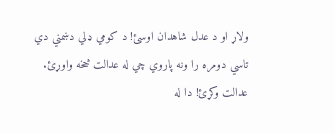ولاړ او د عدل شاهدان اوسئ! د کومي ډلي دښمني دي تاسي دومره را ونه پاروي چي له عدالت څخه واوړئ. عدالت وکړئ! دا له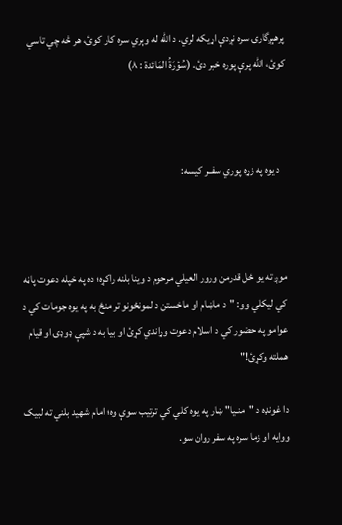پرهېږگارۍ سره نږدې اړیکه لري. د الله له وېري سره كار كوئ، هر څه چي تاسي كوئ، الله پرې پوره خبر دئ. (سُوۡرَةُ المَائدة : ۸)



   د یوه په زړه پوري سفــر کیسه:



موږ ته یو ځل قدرمن ورور العیلي مرحوم د وینا بلنه راکړه؛ ده په خپله دعوت پاڼه کي لیکلي وو: "د ماښام او ماخستن د لمونځونو تر منځ به په یوه جومات کي د عوامو په حضور کي د اسلام دعوت وړاندي کړئ او بیا به د شپې ډوډۍ او قیام هملته وکړئ!"

دا غونډه د "منـیا" ښار په یوه کلي کي ترتیب سوې وه؛ امام شهید بلني ته لبیک ووایه او زما سره په سفر روان سو.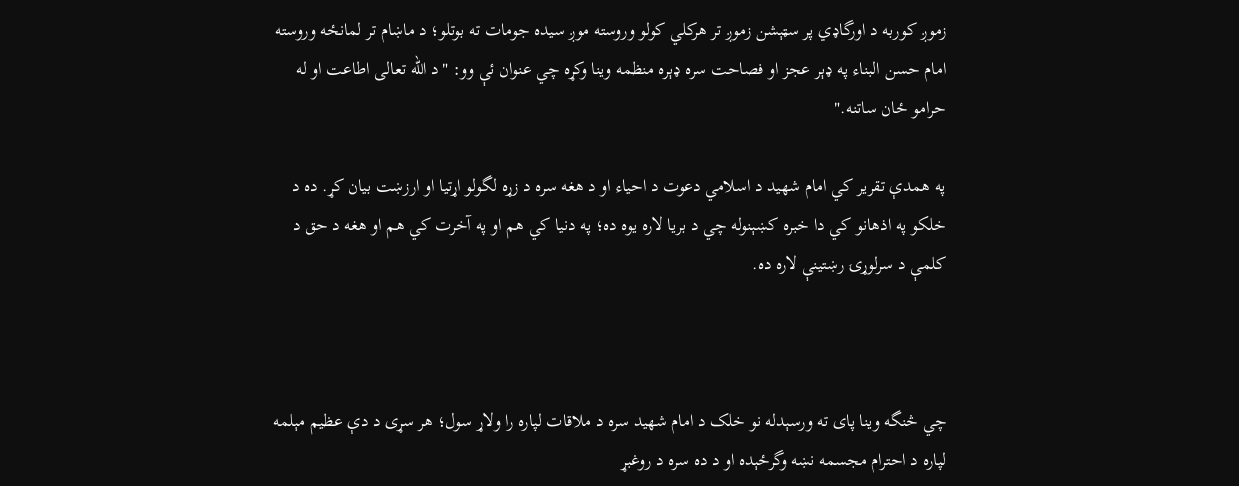زموږ کوربه د اورگاډي پر سټېشن زموږ تر هرکلي کولو وروسته موږ سیده جومات ته بوتلو؛ د ماښام تر لمانځه وروسته امام حسن البناء په ډېر عجز او فصاحت سره ډېره منظمه وینا وکړه چي عنوان ئې وو: "د الله تعالی اطاعت او له حرامو ځان ساتنه."

په همدې تقریر کي امام شهید د اسلامي دعوت د احیاء او د هغه سره د زړه لگولو اړتیا او ارزښت بیان کړ. ده د خلکو په اذهانو کي دا خبره کښېنوله چي د بریا لاره یوه ده؛ په دنیا کي هم او په آخرت کي هم او هغه د حق د کلمې د سرلوړۍ رښتینې لاره ده.



چي څنگه وینا پای ته ورسېدله نو خلک د امام شهید سره د ملاقات لپاره را ولاړ سول؛ هر سړی د دې عظیم مېلمه لپاره د احترام مجسمه نښه وگرځېده او د ده سره د روغبړ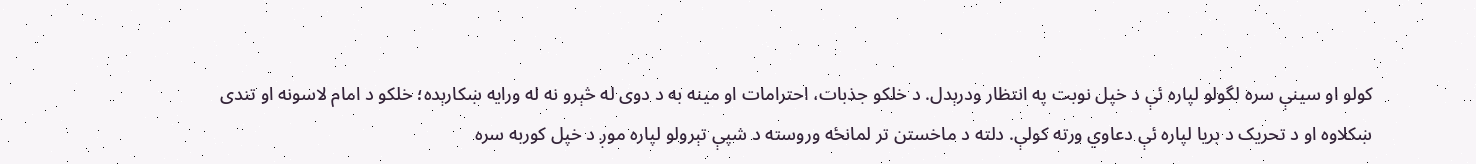کولو او سینې سره لگولو لپاره ئې د خپل نوبت په انتظار ودرېدل. د خلکو جذبات، احترامات او مینه به د دوی له څېرو نه له ورایه ښکارېده؛ خلکو د امام لاسونه او تندی ښکلاوه او د تحریک د بریا لپاره ئې دعاوي ورته کولې. دلته د ماخستن تر لمانځه وروسته د شپې تېرولو لپاره موږ د خپل کوربه سره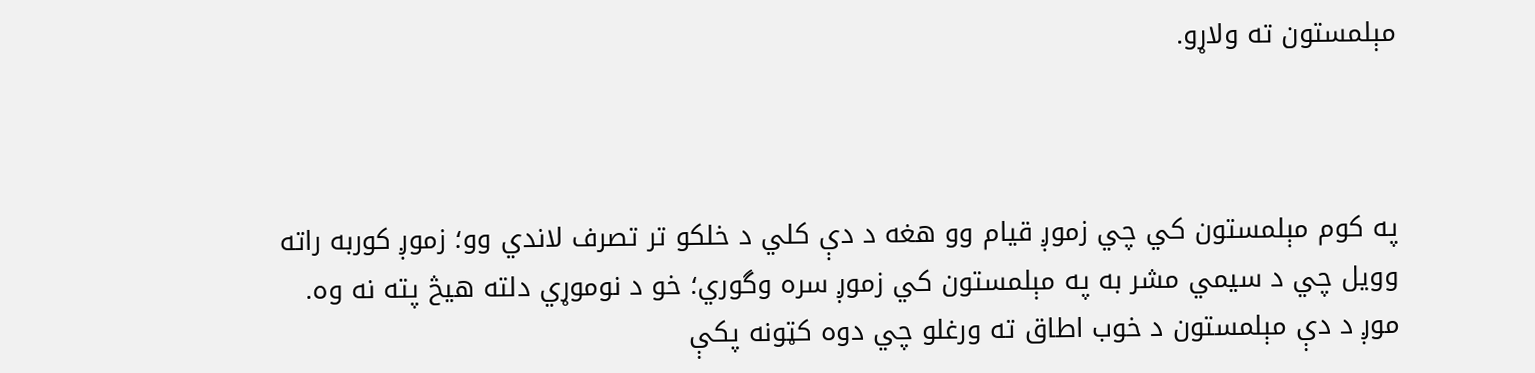مېلمستون ته ولاړو.



په کوم مېلمستون کي چي زموږ قیام وو هغه د دې کلي د خلکو تر تصرف لاندي وو؛ زموږ کوربه راته وویل چي د سیمي مشر به په مېلمستون کي زموږ سره وگوري؛ خو د نوموړي دلته هیڅ پته نه وه. موږ د دې مېلمستون د خوب اطاق ته ورغلو چي دوه کټونه پکې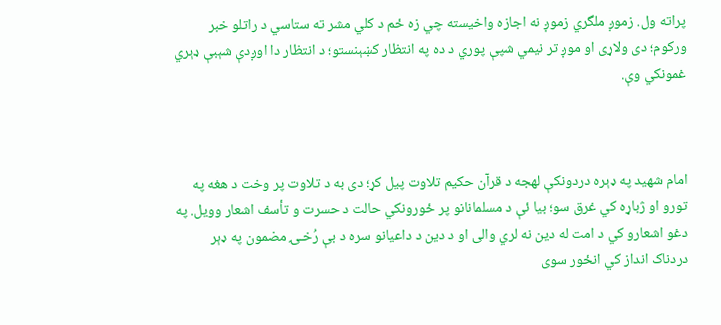پراته ول. زموږ ملگري زموږ نه اجازه واخیسته چي زه ځم د کلي مشر ته ستاسي د راتلو خبر ورکوم؛ دی ولاړی او موږ تر نیمي شپې پوري د ده په انتظار کښېنستو؛ د انتظار دا اوږدې شېبې ډېري غمونکي وې.



امام شهید په ډېره دردونکې لهجه د قرآن حکیم تلاوت پیل کړ؛ دی به د تلاوت پر وخت د هغه په تورو او ژباړه کي غرق سو؛ بیا ئې د مسلمانانو پر ځورونکي حالت د حسرت و تأسف اشعار وویل. په دغو اشعارو کي د امت له دین نه لري والی او د دین د داعیانو سره د بې رُخـۍ مضمون په ډېر دردناک انداز کي انځور سوی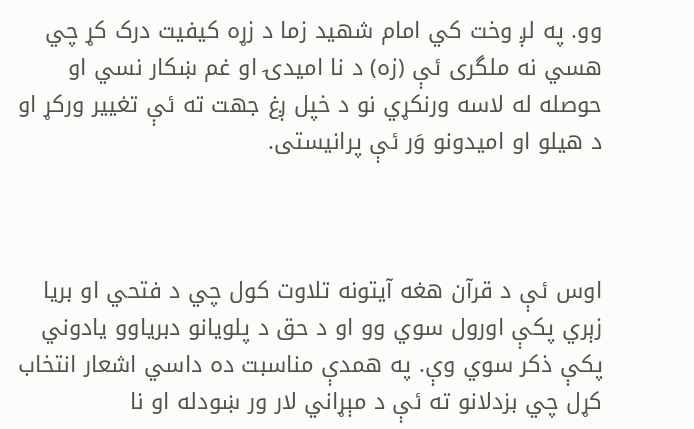وو. په لږ وخت کي امام شهید زما د زړه کیفیت درک کړ چي هسي نه ملگری ئې (زه) د نا امیدۍ او غم ښکار نسي او حوصله له لاسه ورنکړي نو د خپل ږغ جهت ته ئې تغییر ورکړ او د هیلو او امیدونو وَر ئې پرانیستی.



اوس ئې د قرآن هغه آیتونه تلاوت کول چي د فتحي او بریا زېري پکې اورول سوي وو او د حق د پلویانو دبریاوو یادوني پکې ذکر سوي وې. په همدې مناسبت ده داسي اشعار انتخاب کړل چي بزدلانو ته ئې د مېړاني لار ور ښودله او نا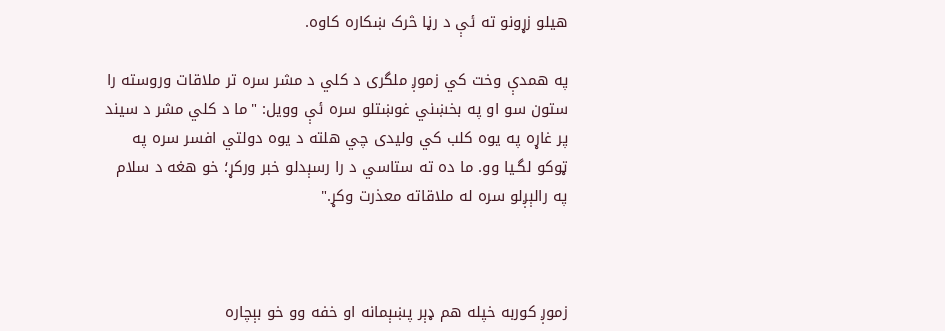هیلو زړونو ته ئې د رڼا څرک ښکاره کاوه.

په همدې وخت کي زموږ ملگری د کلي د مشر سره تر ملاقات وروسته را ستون سو او په بخښني غوښتلو سره ئې وویل: "ما د کلي مشر د سیند پر غاړه په یوه کلب کي ولیدی چي هلته د یوه دولتي افسر سره په ټوکو لگـیا وو. ما ده ته ستاسي د را رسېدلو خبر ورکړ؛ خو هغه د سلام په رالېږلو سره له ملاقاته معذرت وکړ."



زموږ کوربه خپله هم ډېر پښېمانه او خفه وو خو بېچاره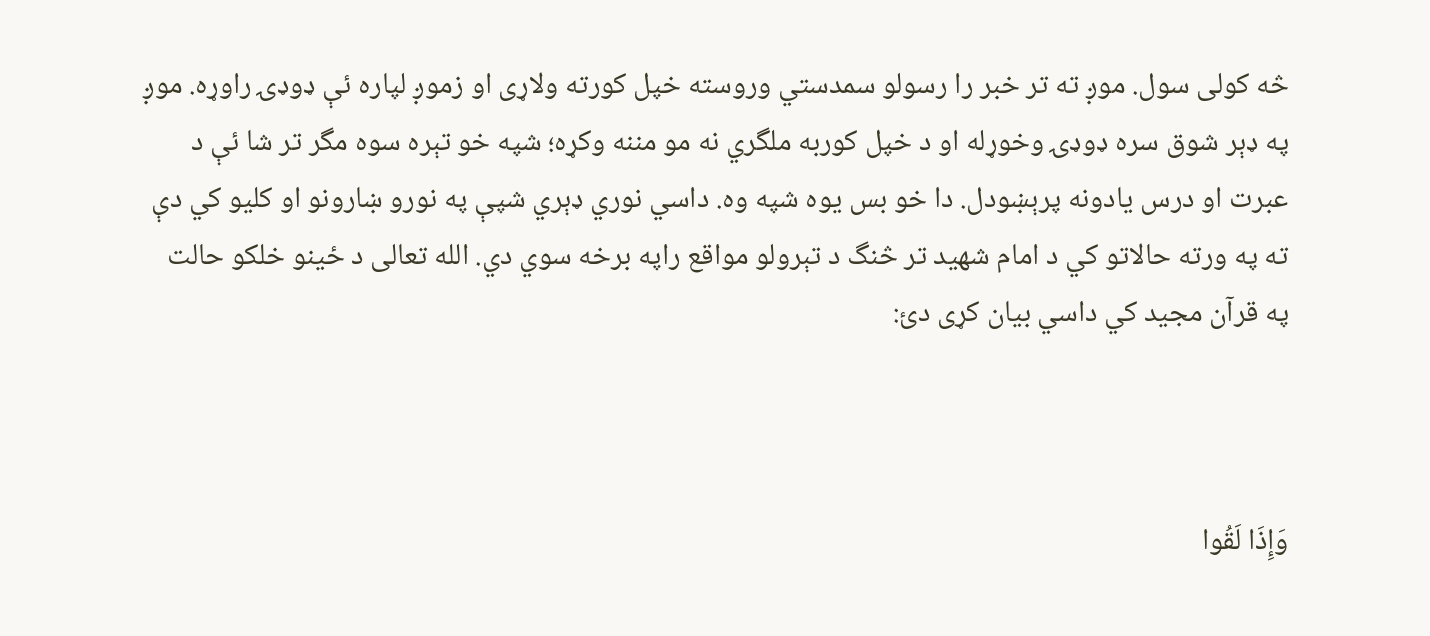څه کولی سول. موږ ته تر خبر را رسولو سمدستي وروسته خپل کورته ولاړی او زموږ لپاره ئې ډوډۍ راوړه. موږ په ډېر شوق سره ډوډۍ وخوړله او د خپل کوربه ملگري نه مو مننه وکړه؛ شپه خو تېره سوه مگر تر شا ئې د عبرت او درس یادونه پرېښودل. دا خو بس یوه شپه وه. داسي نوري ډېري شپې په نورو ښارونو او کلیو کي دې ته په ورته حالاتو کي د امام شهید تر څنگ د تېرولو مواقع راپه برخه سوي دي. الله تعالی د ځینو خلکو حالت په قرآن مجید کي داسي بیان کړی دئ:



وَإِذَا لَقُوا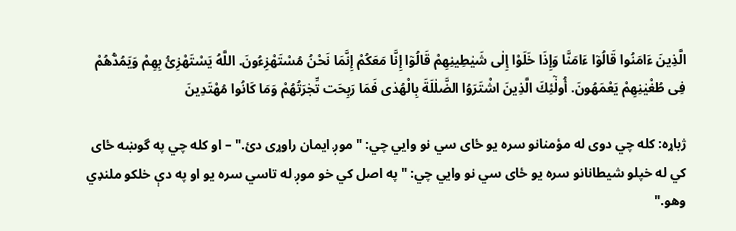الَّذِينَ ءَامَنُوا قَالُوٓا ءَامَنَّا وَإِذَا خَلَوْا إِلٰى شَيٰطِينِهِمْ قَالُوٓا إِنَّا مَعَكُمْ إِنَّمَا نَحْنُ مُسْتَهْزِءُونَ. اللَّهُ يَسْتَهْزِئُ بِهِمْ وَيَمُدُّهُمْ فِى طُغْيٰنِهِمْ يَعْمَهُونَ. أُولٰٓئِكَ الَّذِينَ اشْتَرَوُا الضَّلٰلَةَ بِالْهُدٰى فَمَا رَبِحَت تِّجٰرَتُهُمْ وَمَا كَانُوا مُهْتَدِينَ

ژباړه: كله چي دوى له مؤمنانو سره يو ځاى سي نو وايي چي: "موږ ايمان راوړی دئ." – او كله چي په گوښه ځاى كي له خپلو شيطانانو سره يو ځاى سي نو وايي چي: "په اصل كي خو موږ له تاسي سره يو او په دې خلكو ملنډي وهو."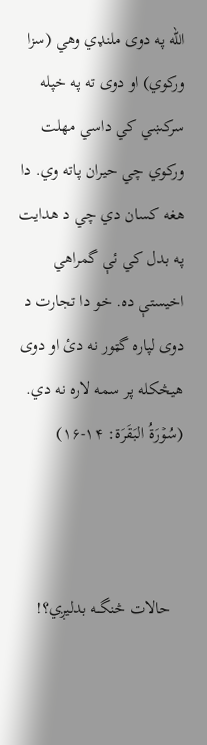الله په دوی ملنډي وهي (سزا وركوي) او دوى ته په خپله سركښي کي داسي مهلت ورکوي چي حیران پاته وي. دا هغه كسان دي چي د هدايت په بدل كي ئې گمراهي اخیستې ده. خو دا تجارت د دوی لپاره گټور نه دئ او دوى هيڅکله پر سمه لاره نه دي. (سُوۡرَةُ البَقَرَة: ۱۴-۱۶)



   حالات څنگــه بدلیږي؟!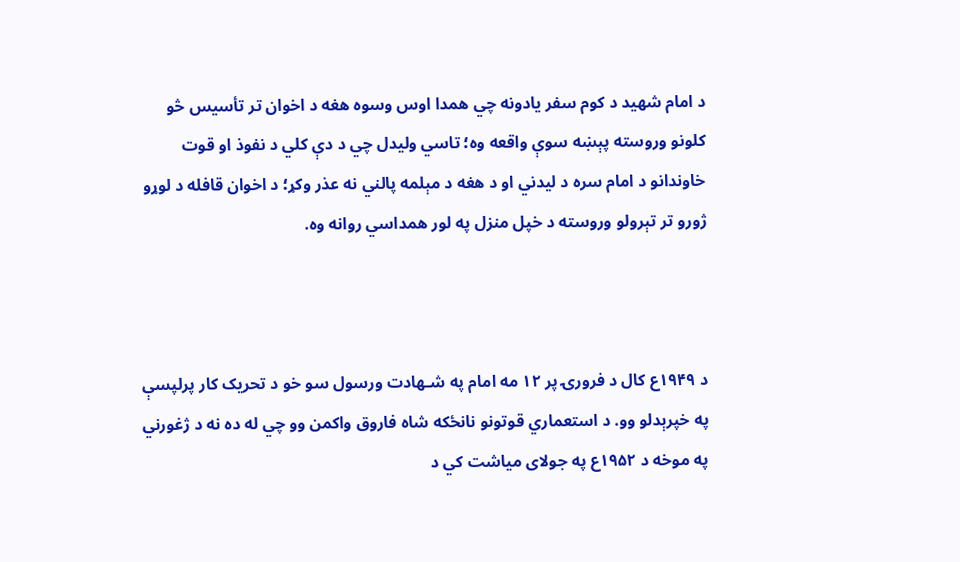د امام شهید د کوم سفر یادونه چي همدا اوس وسوه هغه د اخوان تر تأسیس څو کلونو وروسته پېښه سوې واقعه وه؛ تاسي ولیدل چي د دې کلي د نفوذ او قوت خاوندانو د امام سره د لیدني او د هغه د مېلمه پالني نه عذر وکړ؛ د اخوان قافله د لوړو ژورو تر تېرولو وروسته د خپل منزل په لور همداسي روانه وه.



د ۱۹۴۹ع کال د فرورۍ پر ۱۲ مه امام په شـهادت ورسول سو خو د تحریک کار پرلپسې په خپرېدلو وو. د استعماري قوتونو نانځکه شاه فاروق واکمن وو چي له ده نه د ژغورني په موخه د ۱۹۵۲ع په جولای میاشت کي د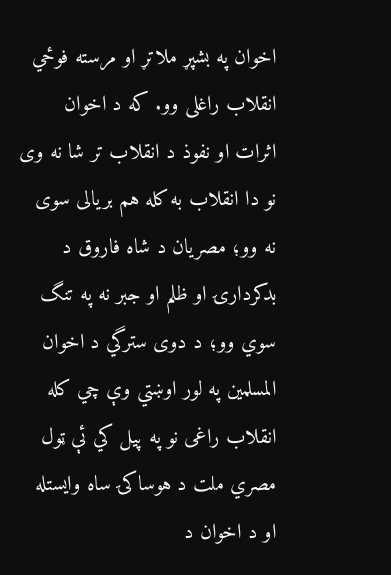اخوان په بشپړ ملاتړ او مرسته فوځي انقلاب راغلی وو. که د اخوان اثرات او نفوذ د انقلاب تر شا نه وی نو دا انقلاب به کله هم بریالی سوی نه وو؛ مصریان د شاه فاروق د بدکردارۍ او ظلم او جبر نه په تنگ سوي وو؛ د دوی سترگي د اخوان المسلمین په لور اوښتي وې چي کله انقلاب راغی نو په پیل کي ئې ټول مصري ملت د هوساکۍ ساه وایستله او د اخوان د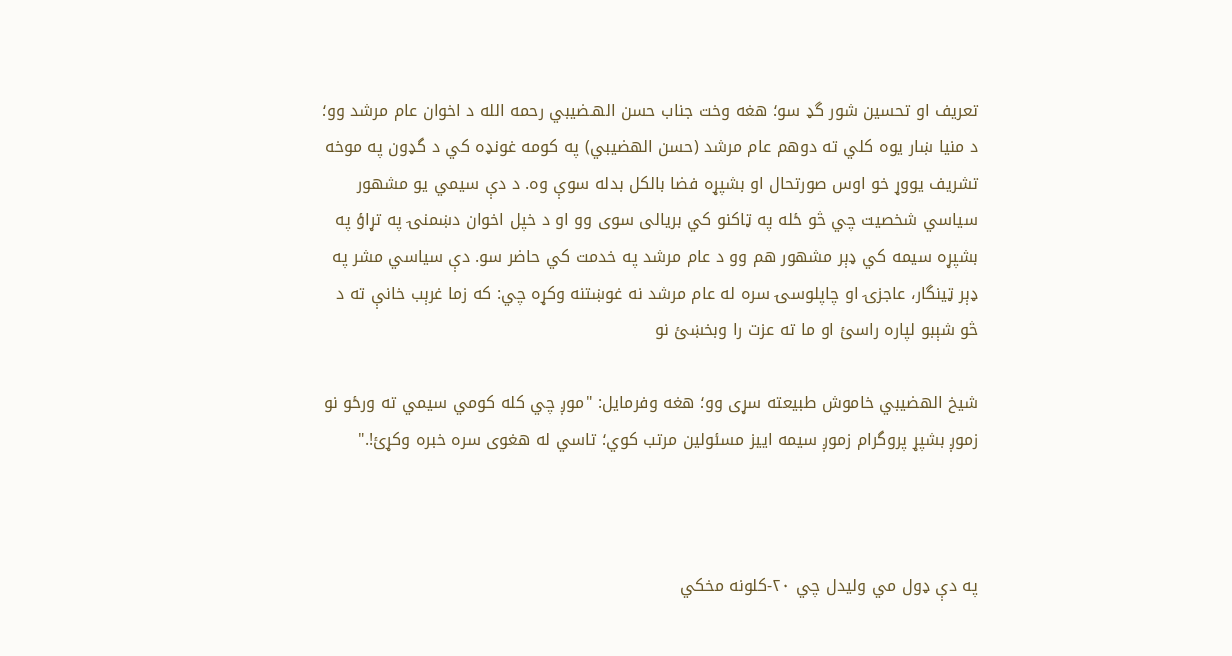تعریف او تحسین شور گډ سو؛ هغه وخت جناب حسن الهـضیبي رحمه الله د اخوان عام مرشد وو؛ د منیا ښار یوه کلي ته دوهم عام مرشد (حسن الهضیبي) په کومه غونډه کي د گډون په موخه تشریف یووړ خو اوس صورتحال او بشپړه فضا بالکل بدله سوې وه. د دې سیمي یو مشهور سیاسي شخصیت چي څو ځله په ټاکنو کي بریالی سوی وو او د خپل اخوان دښمنۍ په تړاؤ په بشپړه سیمه کي ډېر مشهور هم وو د عام مرشد په خدمت کي حاضر سو. دې سیاسي مشر په ډېر ټینگار، عاجزۍ او چاپلوسۍ سره له عام مرشد نه غوښتنه وکړه چي: که زما غرېب خانې ته د څو شېبو لپاره راسئ او ما ته عزت را وبخښئ نو

شیخ الهضیبي خاموش طبیعته سړی وو؛ هغه وفرمايل: "موږ چي کله کومي سیمي ته ورځو نو زموږ بشپړ پروگرام زموږ سیمه اییز مسئولین مرتب کوي؛ تاسي له هغوی سره خبره وکړئ!."



په دې ډول مي ولیدل چي ۲۰-کلونه مخکي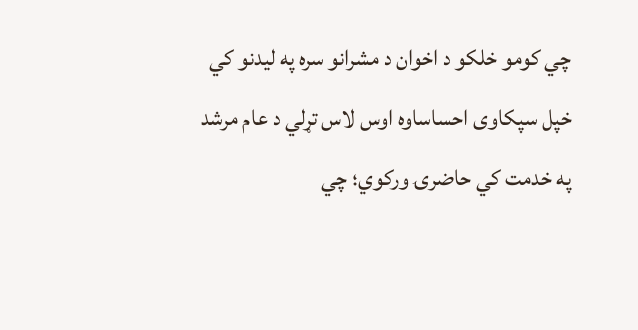چي کومو خلکو د اخوان د مشرانو سره په لیدنو کي خپل سپکاوی احساساوه اوس لاس تړلي د عام مرشد په خدمت کي حاضرۍ ورکوي؛ چي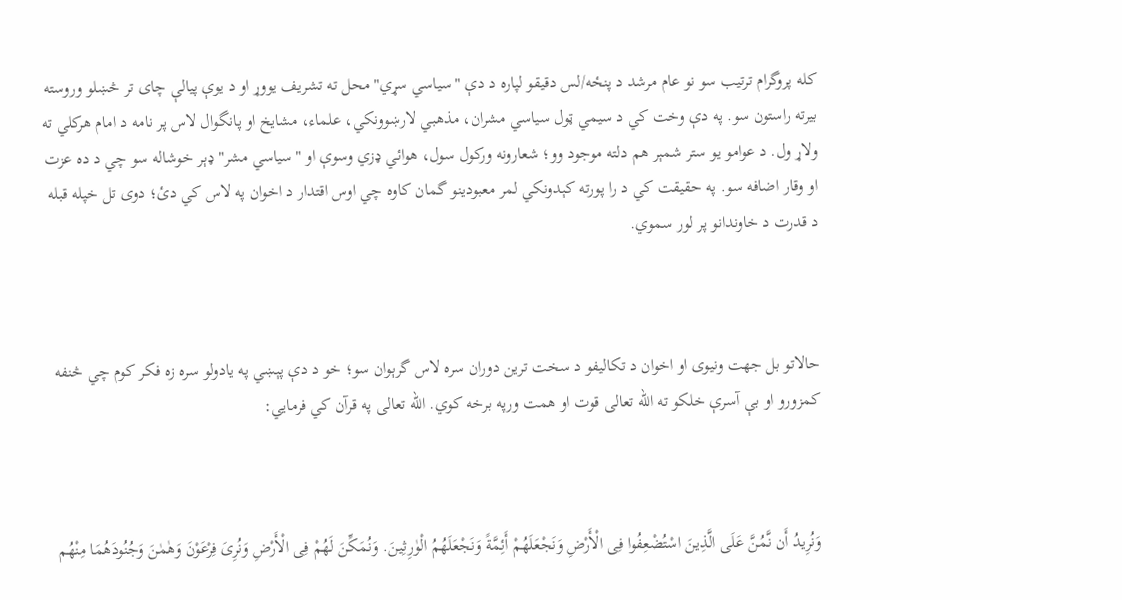کله پروگرام ترتیب سو نو عام مرشد د پنځه/لس دقیقو لپاره د دې "سیاسي سړي" محل ته تشریف یووړ او د یوې پیالې چای تر څښلو وروسته بیرته راستون سو. په دې وخت کي د سیمي ټول سیاسي مشران، مذهبي لارښوونکي، علماء، مشایخ او پانگوال لاس پر نامه د امام هرکلي ته ولاړ ول. د عوامو یو ستر شمېر هم دلته موجود وو؛ شعارونه ورکول سول، هوائي ډزي وسوې او "سیاسي مشر" ډېر خوشاله سو چي د ده عزت او وقار اضافه سو. په حقیقت کي د را پورته کېدونکي لمر معبودینو گمان کاوه چي اوس اقتدار د اخوان په لاس کي دئ؛ دوی تل خپله قبله د قدرت د خاوندانو پر لور سموي.



حالاتو بل جهت ونیوی او اخوان د تکالیفو د سخت ترین دوران سره لاس گرېوان سو؛ خو د دې پېښي په یادولو سره زه فکر کوم چي څنفه کمزورو او بې آسرې خلکو ته الله تعالی قوت او همت ورپه برخه کوي. الله تعالی په قرآن کي فرمایي:



وَنُرِيدُ أَن نَّمُنَّ عَلَى الَّذِينَ اسْتُضْعِفُوا فِى الْأَرْضِ وَنَجْعَلَهُمْ أَئِمَّةً وَنَجْعَلَهُمُ الْوٰرِثِينَ. وَنُمَكِّنَ لَهُمْ فِى الْأَرْضِ وَنُرِىَ فِرْعَوْنَ وَهٰمٰنَ وَجُنُودَهُمَا مِنْهُم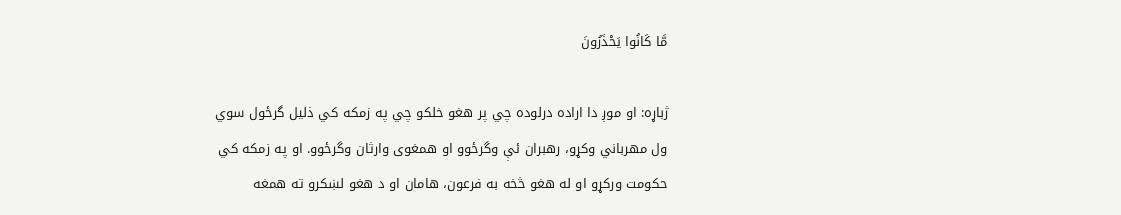مَّا كَانُوا يَحْذَرُونَ

ژباړه: او موږ دا اراده درلوده چي پر هغو خلكو چي په زمکه کي ذليل گرځول سوي ول مهرباني وکړو، رهبران ئې وگرځوو او همغوی وارثان وگرځوو. او په زمکه کي حكومت ورکړو او له هغو څخه به فرعون، هامان او د هغو لښكرو ته همغه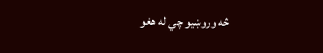څه وروښيو چي له هغو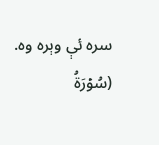سره ئې وېره وه. (سُوۡرَةُ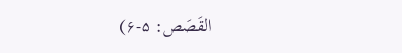القَصَص: ۵-۶)